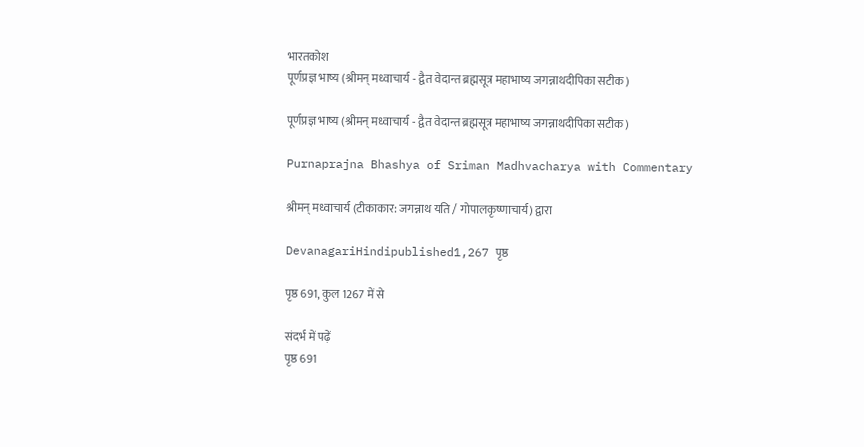भारतकोश
पूर्णप्रज्ञ भाष्य (श्रीमन् मध्वाचार्य - द्वैत वेदान्त ब्रह्मसूत्र महाभाष्य जगन्नाथदीपिका सटीक)

पूर्णप्रज्ञ भाष्य (श्रीमन् मध्वाचार्य - द्वैत वेदान्त ब्रह्मसूत्र महाभाष्य जगन्नाथदीपिका सटीक)

Purnaprajna Bhashya of Sriman Madhvacharya with Commentary

श्रीमन् मध्वाचार्य (टीकाकार: जगन्नाथ यति / गोपालकृष्णाचार्य) द्वारा

DevanagariHindipublished1,267 पृष्ठ

पृष्ठ 691, कुल 1267 में से

संदर्भ में पढ़ें
पृष्ठ 691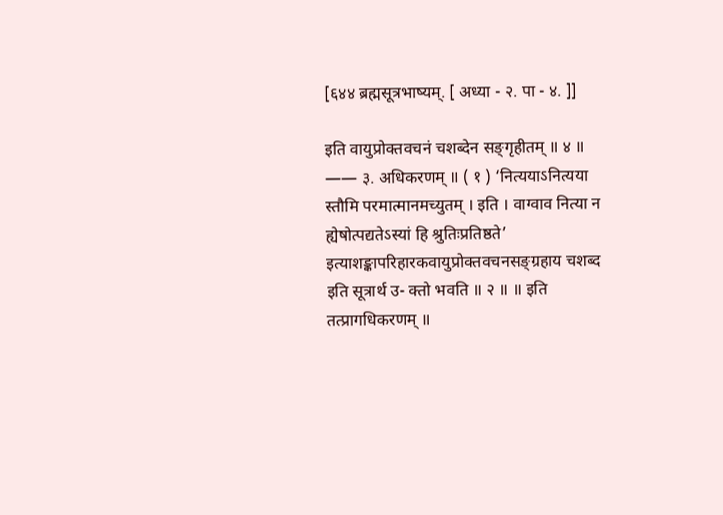[६४४ ब्रह्मसूत्रभाष्यम्. [ अध्या - २. पा - ४. ]]

इति वायुप्रोक्तवचनं चशब्देन सङ्गृहीतम् ॥ ४ ॥ —— ३. अधिकरणम् ॥ ( १ ) ‘नित्ययाऽनित्यया स्तौमि परमात्मानमच्युतम् । इति । वाग्वाव नित्या न ह्येषोत्पद्यतेऽस्यां हि श्रुतिःप्रतिष्ठते’ इत्याशङ्कापरिहारकवायुप्रोक्तवचनसङ्ग्रहाय चशब्द इति सूत्रार्थ उ- क्तो भवति ॥ २ ॥ ॥ इति तत्प्रागधिकरणम् ॥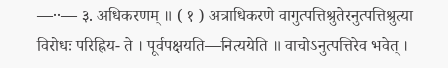—··— ३. अधिकरणम् ॥ ( १ ) अत्राधिकरणे वागुत्पत्तिश्रुतेरनुत्पत्तिश्रुत्या विरोधः परिह्रिय- ते । पूर्वपक्षयति—नित्ययेति ॥ वाचोऽनुत्पत्तिरेव भवेत् ।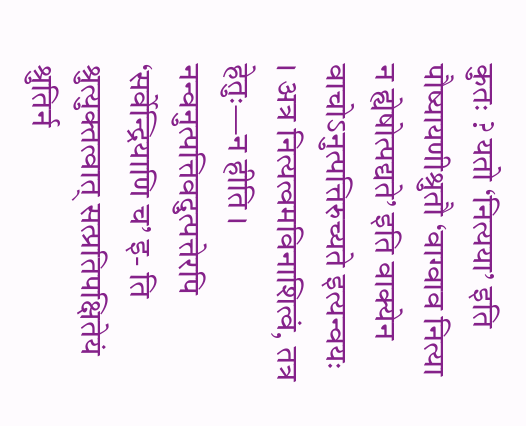कुतः ? यतो ‘नित्यया’ इति पौष्यायणीश्रुतौ ‘वाग्वाव नित्या न ह्येषोत्पद्यते’ इति वाक्येन वाचोऽनुत्पत्तिरुच्यते इत्यन्वयः । अत्र नित्यत्वमविनाशित्वं, तत्र हेतुः—न हीति । नन्वनुत्पत्तिवदुत्पत्तेरपि ‘सर्वेन्द्रियाणि च’ इ- ति श्रुत्युक्तत्वात् सत्प्रतिपक्षितेयं श्रुतिर्न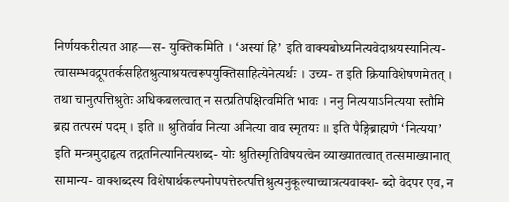निर्णयकरीत्यत आह—स- युक्तिकमिति । ‘अस्यां हि’ इति वाक्यबोध्यनित्यवेदाश्रयस्यानित्य- त्वासम्भवद्रूपतर्कसहितश्रुत्याश्रयत्वरूपयुक्तिसाहित्येनेत्यर्थः । उच्य- त इति क्रियाविशेषणमेतत् । तथा चानुत्पत्तिश्रुतेः अधिकबलत्वात् न सत्प्रतिपक्षित्वमिति भावः । ननु नित्ययाऽनित्यया स्तौमि ब्रह्म तत्परमं पदम् । इति ॥ श्रुतिर्वाव नित्या अनित्या वाव स्मृतयः ॥ इति पैङ्गिब्राह्मणे ‘नित्यया’ इति मन्त्रमुदाहृत्य तद्गतनित्यानित्यशब्द- योः श्रुतिस्मृतिविषयत्वेन व्याख्यातत्वात् तत्समाख्यानात् सामान्य- वाक्शब्दस्य विशेषार्थकल्पनोपपत्तेरुत्पत्तिश्रुत्यनुकूल्याच्चात्रत्यवाक्श- ब्दो वेदपर एव, न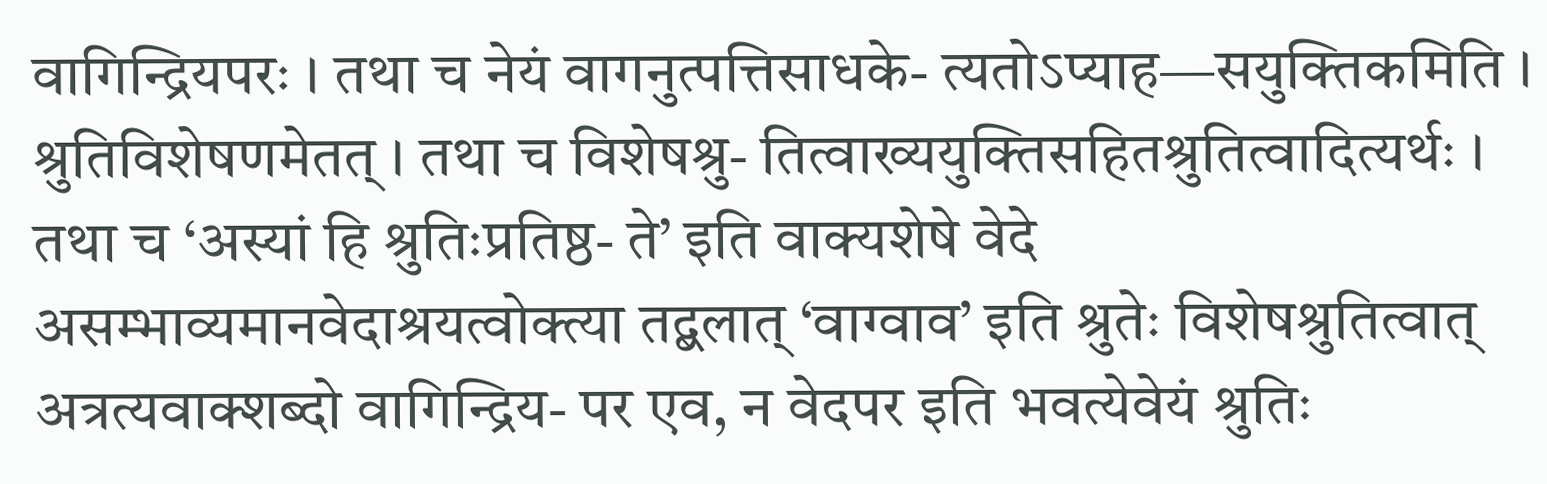वागिन्द्रियपरः । तथा च नेयं वागनुत्पत्तिसाधके- त्यतोऽप्याह—सयुक्तिकमिति । श्रुतिविशेषणमेतत् । तथा च विशेषश्रु- तित्वाख्ययुक्तिसहितश्रुतित्वादित्यर्थः । तथा च ‘अस्यां हि श्रुतिःप्रतिष्ठ- ते’ इति वाक्यशेषे वेदे असम्भाव्यमानवेदाश्रयत्वोक्त्या तद्बलात् ‘वाग्वाव’ इति श्रुतेः विशेषश्रुतित्वात् अत्रत्यवाक्शब्दो वागिन्द्रिय- पर एव, न वेदपर इति भवत्येवेयं श्रुतिः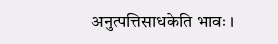अनुत्पत्तिसाधकेति भावः ।